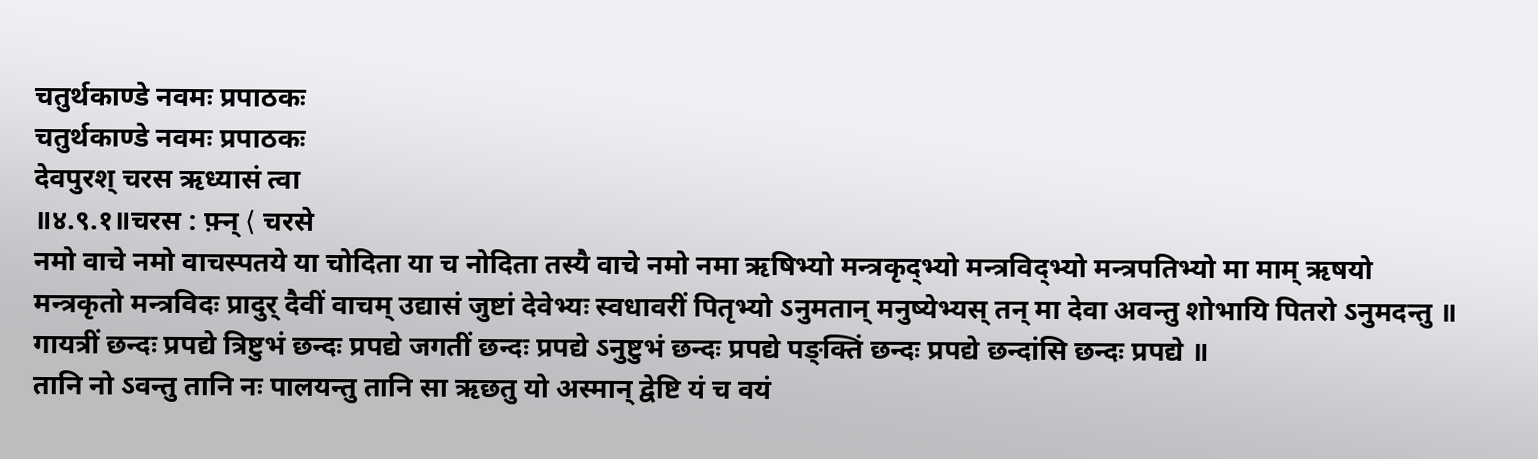चतुर्थकाण्डे नवमः प्रपाठकः
चतुर्थकाण्डे नवमः प्रपाठकः
देवपुरश् चरस ऋध्यासं त्वा
॥४.९.१॥चरस : फ़्न् ⟨ चरसे
नमो वाचे नमो वाचस्पतये या चोदिता या च नोदिता तस्यै वाचे नमो नमा ऋषिभ्यो मन्त्रकृद्भ्यो मन्त्रविद्भ्यो मन्त्रपतिभ्यो मा माम् ऋषयो मन्त्रकृतो मन्त्रविदः प्रादुर् दैवीं वाचम् उद्यासं जुष्टां देवेभ्यः स्वधावरीं पितृभ्यो ऽनुमतान् मनुष्येभ्यस् तन् मा देवा अवन्तु शोभायि पितरो ऽनुमदन्तु ॥
गायत्रीं छन्दः प्रपद्ये त्रिष्टुभं छन्दः प्रपद्ये जगतीं छन्दः प्रपद्ये ऽनुष्टुभं छन्दः प्रपद्ये पङ्क्तिं छन्दः प्रपद्ये छन्दांसि छन्दः प्रपद्ये ॥
तानि नो ऽवन्तु तानि नः पालयन्तु तानि सा ऋछतु यो अस्मान् द्वेष्टि यं च वयं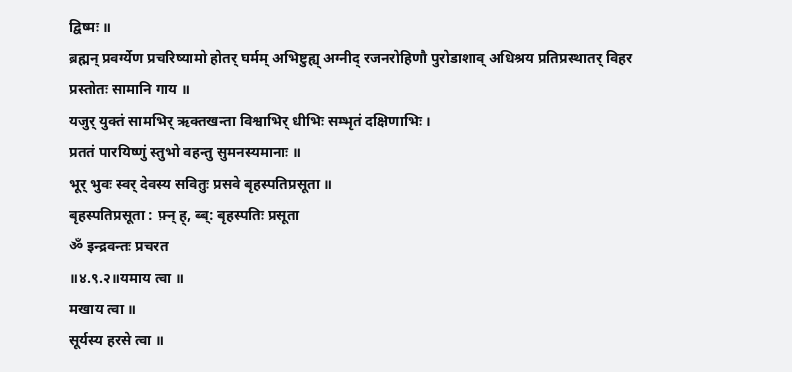द्विष्मः ॥
ब्रह्मन् प्रवर्ग्येण प्रचरिष्यामो होतर् घर्मम् अभिष्टुह्य् अग्नीद् रजनरोहिणौ पुरोडाशाव् अधिश्रय प्रतिप्रस्थातर् विहर प्रस्तोतः सामानि गाय ॥
यजुर् युक्तं सामभिर् ऋक्तखन्ता विश्वाभिर् धीभिः सम्भृतं दक्षिणाभिः ।
प्रततं पारयिष्णुं स्तुभो वहन्तु सुमनस्यमानाः ॥
भूर् भुवः स्वर् देवस्य सवितुः प्रसवे बृहस्पतिप्रसूता ॥
बृहस्पतिप्रसूता : फ़्न् ह्, ब्ब्: बृहस्पतिः प्रसूता
ॐ इन्द्रवन्तः प्रचरत
॥४.९.२॥यमाय त्वा ॥
मखाय त्वा ॥
सूर्यस्य हरसे त्वा ॥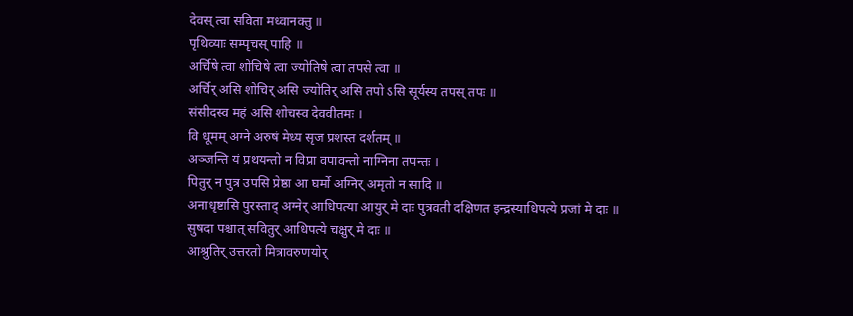देवस् त्वा सविता मध्वानक्तु ॥
पृथिव्याः सम्पृचस् पाहि ॥
अर्चिषे त्वा शोचिषे त्वा ज्योतिषे त्वा तपसे त्वा ॥
अर्चिर् असि शोचिर् असि ज्योतिर् असि तपो ऽसि सूर्यस्य तपस् तपः ॥
संसीदस्व महं असि शोचस्व देववीतमः ।
वि धूमम् अग्ने अरुषं मेध्य सृज प्रशस्त दर्शतम् ॥
अञ्जन्ति यं प्रथयन्तो न विप्रा वपावन्तो नाग्निना तपन्तः ।
पितुर् न पुत्र उपसि प्रेष्ठा आ घर्मो अग्निर् अमृतो न सादि ॥
अनाधृष्टासि पुरस्ताद् अग्नेर् आधिपत्या आयुर् मे दाः पुत्रवती दक्षिणत इन्द्रस्याधिपत्ये प्रजां मे दाः ॥
सुषदा पश्चात् सवितुर् आधिपत्ये चक्षुर् मे दाः ॥
आश्रुतिर् उत्तरतो मित्रावरुणयोर्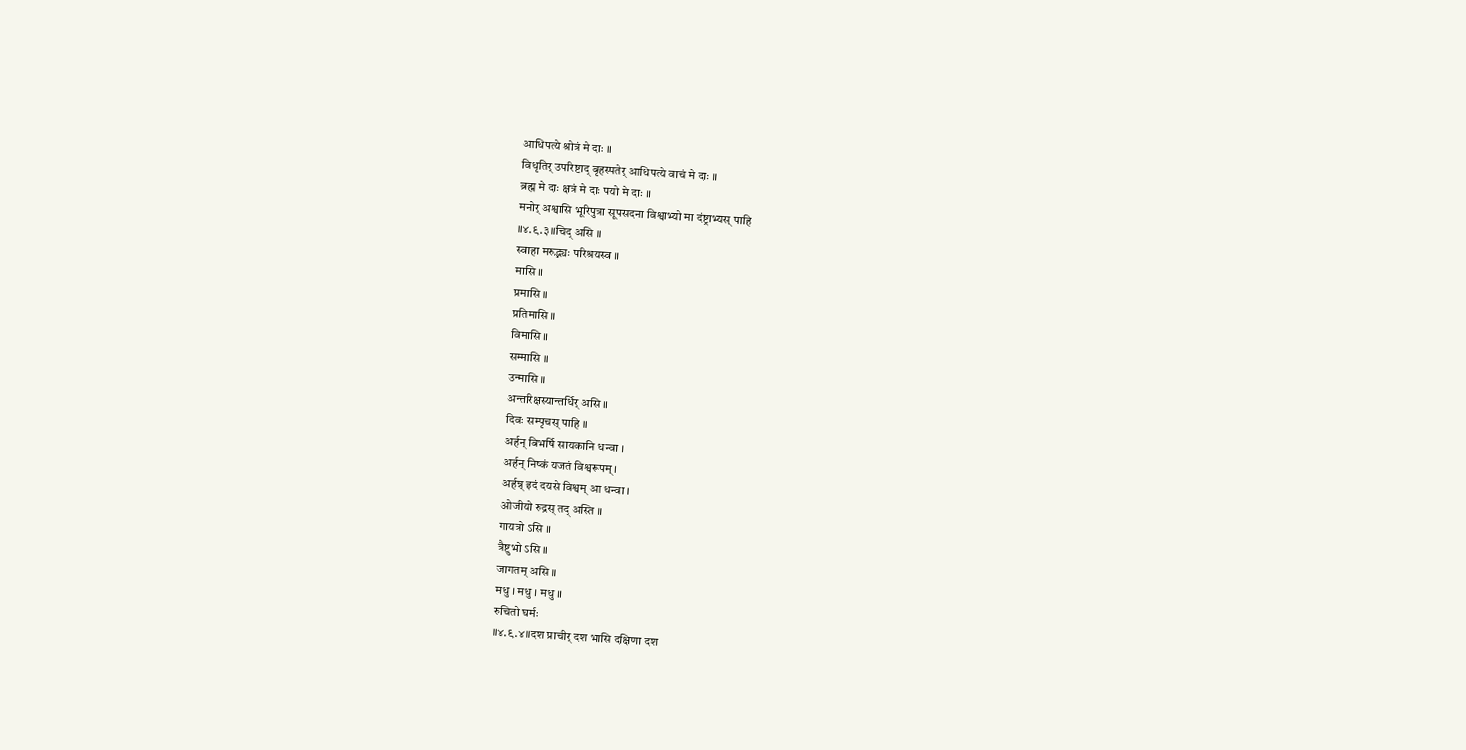आधिपत्ये श्रोत्रं मे दाः ॥
विधृतिर् उपरिष्टाद् बृहस्पतेर् आधिपत्ये वाचं मे दाः ॥
ब्रह्म मे दाः क्षत्रं मे दाः पयो मे दाः ॥
मनोर् अश्वासि भूरिपुत्रा सूपसदना विश्वाभ्यो मा दंष्ट्राभ्यस् पाहि
॥४.९.३॥चिद् असि ॥
स्वाहा मरुद्भ्यः परिश्रयस्व ॥
मासि ॥
प्रमासि ॥
प्रतिमासि ॥
विमासि ॥
सम्मासि ॥
उन्मासि ॥
अन्तरिक्षस्यान्तर्धिर् असि ॥
दिवः सम्पृचस् पाहि ॥
अर्हन् बिभर्षि सायकानि धन्वा ।
अर्हन् निष्कं यजतं विश्वरूपम् ।
अर्हन्न् इदं दयसे विश्वम् आ धन्वा ।
ओजीयो रुद्रस् तद् अस्ति ॥
गायत्रो ऽसि ॥
त्रैष्टुभो ऽसि ॥
जागतम् असि ॥
मधु । मधु । मधु ॥
रुचितो घर्मः
॥४.९.४॥दश प्राचीर् दश भासि दक्षिणा दश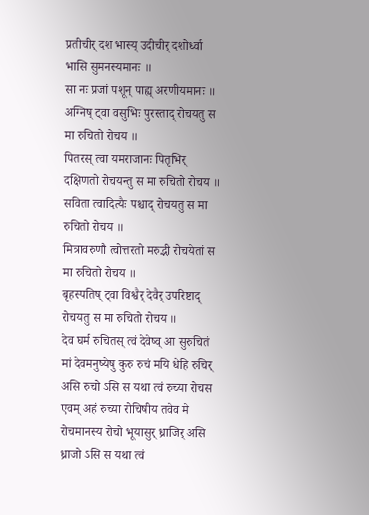प्रतीचीर् दश भास्य् उदीचीर् दशोर्ध्वा भासि सुमनस्यमानः ॥
सा नः प्रजां पशून् पाह्य् अरणीयमानः ॥
अग्निष् ट्वा वसुभिः पुरस्ताद् रोचयतु स मा रुचितो रोचय ॥
पितरस् त्वा यमराजानः पितृभिर् दक्षिणतो रोचयन्तु स मा रुचितो रोचय ॥
सविता त्वादित्यैः पश्चाद् रोचयतु स मा रुचितो रोचय ॥
मित्रावरुणौ त्वोत्तरतो मरुद्भी रोचयेतां स मा रुचितो रोचय ॥
बृहस्पतिष् ट्वा विश्वैर् देवैर् उपरिष्टाद् रोचयतु स मा रुचितो रोचय ॥
देव घर्म रुचितस् त्वं देवेष्व् आ सुरुचितं मां देवमनुष्येषु कुरु रुचं मयि धेहि रुचिर् असि रुचो ऽसि स यथा त्वं रुच्या रोचस एवम् अहं रुच्या रोचिषीय तवेव मे रोचमानस्य रोचो भूयासुर् ध्राजिर् असि ध्राजो ऽसि स यथा त्वं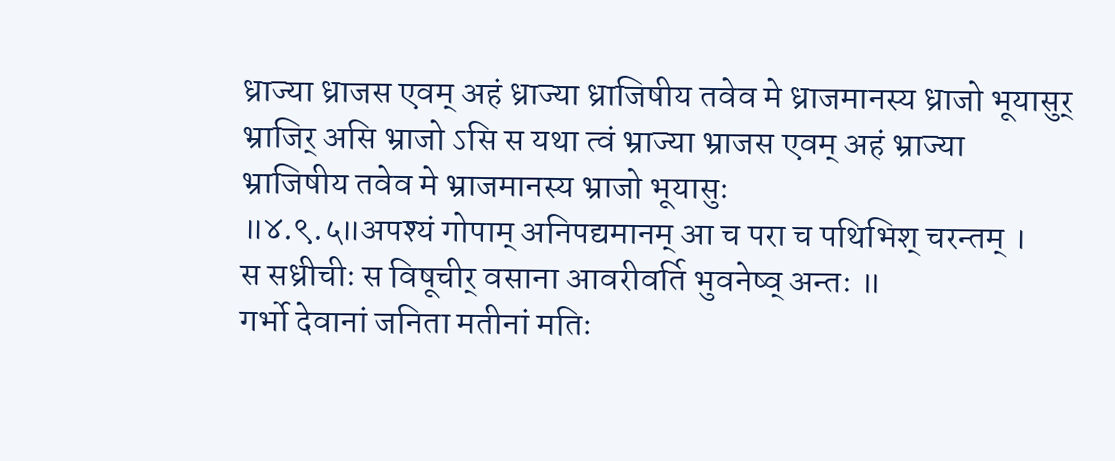ध्राज्या ध्राजस एवम् अहं ध्राज्या ध्राजिषीय तवेव मे ध्राजमानस्य ध्राजो भूयासुर् भ्राजिर् असि भ्राजो ऽसि स यथा त्वं भ्राज्या भ्राजस एवम् अहं भ्राज्या भ्राजिषीय तवेव मे भ्राजमानस्य भ्राजो भूयासुः
॥४.९.५॥अपश्यं गोपाम् अनिपद्यमानम् आ च परा च पथिभिश् चरन्तम् ।
स सध्रीचीः स विषूचीर् वसाना आवरीवर्ति भुवनेष्व् अन्तः ॥
गर्भो देवानां जनिता मतीनां मतिः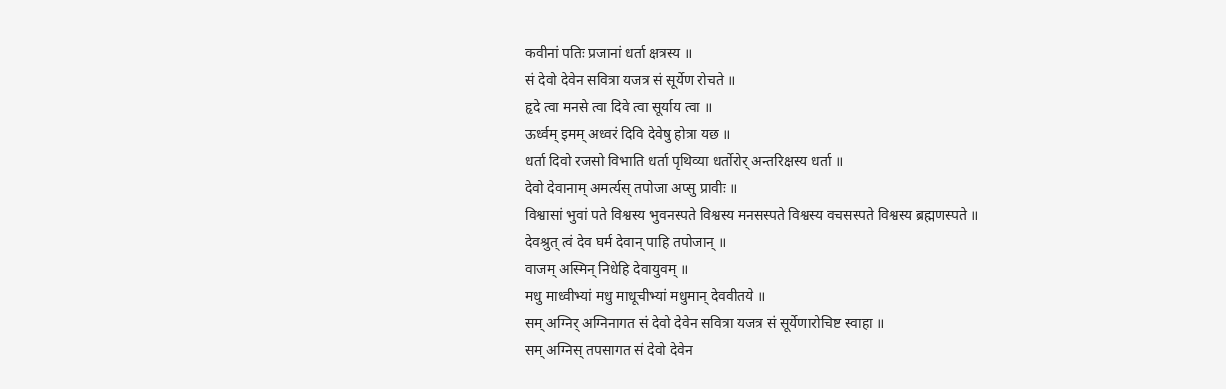कवीनां पतिः प्रजानां धर्ता क्षत्रस्य ॥
सं देवो देवेन सवित्रा यजत्र सं सूर्येण रोचते ॥
हृदे त्वा मनसे त्वा दिवे त्वा सूर्याय त्वा ॥
ऊर्ध्वम् इमम् अध्वरं दिवि देवेषु होत्रा यछ ॥
धर्ता दिवो रजसो विभाति धर्ता पृथिव्या धर्तोरोर् अन्तरिक्षस्य धर्ता ॥
देवो देवानाम् अमर्त्यस् तपोजा अप्सु प्रावीः ॥
विश्वासां भुवां पते विश्वस्य भुवनस्पते विश्वस्य मनसस्पते विश्वस्य वचसस्पते विश्वस्य ब्रह्मणस्पते ॥
देवश्रुत् त्वं देव घर्म देवान् पाहि तपोजान् ॥
वाजम् अस्मिन् निधेहि देवायुवम् ॥
मधु माध्वीभ्यां मधु माधूचीभ्यां मधुमान् देववीतये ॥
सम् अग्निर् अग्निनागत सं देवो देवेन सवित्रा यजत्र सं सूर्येणारोचिष्ट स्वाहा ॥
सम् अग्निस् तपसागत सं देवो देवेन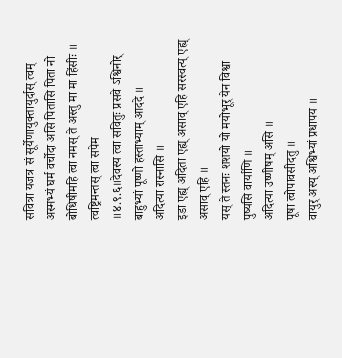सवित्रा यजत्र सं सूर्येणायुक्तायुर्दास् त्वम् अस्मभ्यं घर्म वर्चोदा असि पितासि पिता नो बोधिषीमहि त्वा नमस् ते अस्तु मा मा हिंसीः ॥
त्वष्ट्रिमन्तस् त्वा सपेम
॥४.९.६॥देवस्य त्वा सवितुः प्रसवे ऽश्विनोर् बाहुभ्यां पूष्णो हस्ताभ्याम् आददे ॥
अदित्या रास्नासि ॥
इडा एह्य् अदिता एह्य् असाव् एहि सरस्वत्य् एह्य् असाव् एहि ॥
यस् ते स्तनः शशयो यो मयोभूर् येन विश्वा पुष्यसि वार्याणि ॥
अदित्या उष्णीषम् असि ॥
पूषा त्वोपावसीदतु ॥
वायुर् अस्य् अश्विभ्यां प्रधापय ॥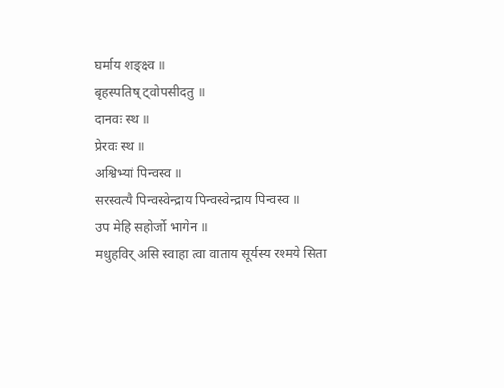घर्माय शङ्क्ष्व ॥
बृहस्पतिष् ट्वोपसीदतु ॥
दानवः स्थ ॥
प्रेरवः स्थ ॥
अश्विभ्यां पिन्वस्व ॥
सरस्वत्यै पिन्वस्वेन्द्राय पिन्वस्वेन्द्राय पिन्वस्व ॥
उप मेहि सहोर्जो भागेन ॥
मधुहविर् असि स्वाहा त्वा वाताय सूर्यस्य रश्मये सिता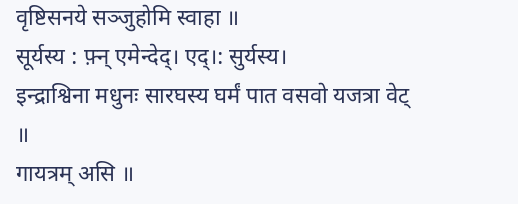वृष्टिसनये सञ्जुहोमि स्वाहा ॥
सूर्यस्य : फ़्न् एमेन्देद्। एद्।: सुर्यस्य।
इन्द्राश्विना मधुनः सारघस्य घर्मं पात वसवो यजत्रा वेट् ॥
गायत्रम् असि ॥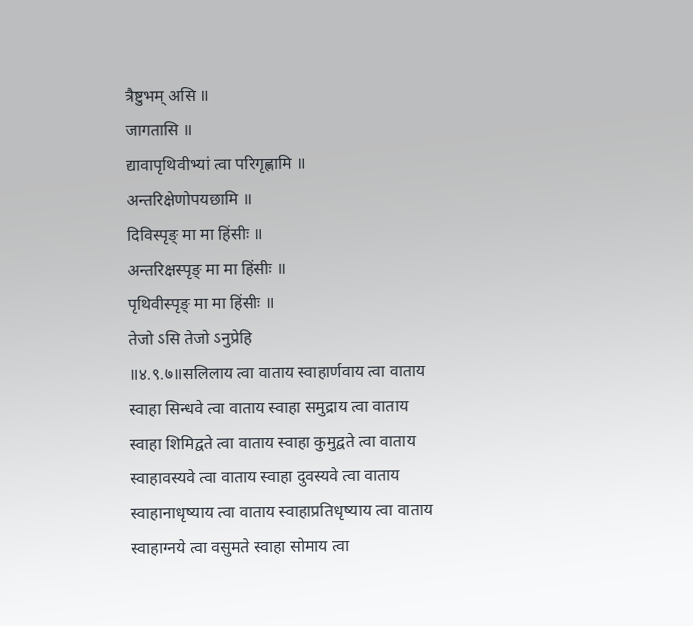त्रैष्टुभम् असि ॥
जागतासि ॥
द्यावापृथिवीभ्यां त्वा परिगृह्णामि ॥
अन्तरिक्षेणोपयछामि ॥
दिविस्पृङ् मा मा हिंसीः ॥
अन्तरिक्षस्पृङ् मा मा हिंसीः ॥
पृथिवीस्पृङ् मा मा हिंसीः ॥
तेजो ऽसि तेजो ऽनुप्रेहि
॥४.९.७॥सलिलाय त्वा वाताय स्वाहार्णवाय त्वा वाताय स्वाहा सिन्धवे त्वा वाताय स्वाहा समुद्राय त्वा वाताय स्वाहा शिमिद्वते त्वा वाताय स्वाहा कुमुद्वते त्वा वाताय स्वाहावस्यवे त्वा वाताय स्वाहा दुवस्यवे त्वा वाताय स्वाहानाधृष्याय त्वा वाताय स्वाहाप्रतिधृष्याय त्वा वाताय स्वाहाग्नये त्वा वसुमते स्वाहा सोमाय त्वा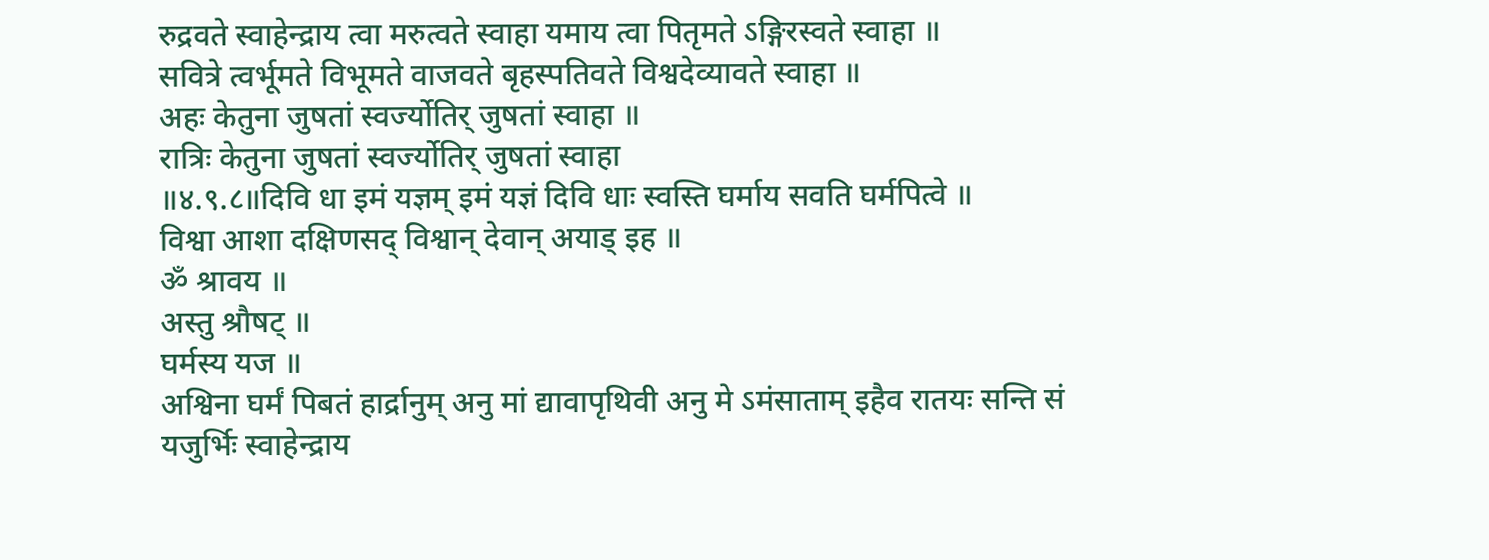रुद्रवते स्वाहेन्द्राय त्वा मरुत्वते स्वाहा यमाय त्वा पितृमते ऽङ्गिरस्वते स्वाहा ॥
सवित्रे त्वर्भूमते विभूमते वाजवते बृहस्पतिवते विश्वदेव्यावते स्वाहा ॥
अहः केतुना जुषतां स्वर्ज्योतिर् जुषतां स्वाहा ॥
रात्रिः केतुना जुषतां स्वर्ज्योतिर् जुषतां स्वाहा
॥४.९.८॥दिवि धा इमं यज्ञम् इमं यज्ञं दिवि धाः स्वस्ति घर्माय सवति घर्मपित्वे ॥
विश्वा आशा दक्षिणसद् विश्वान् देवान् अयाड् इह ॥
ॐ श्रावय ॥
अस्तु श्रौषट् ॥
घर्मस्य यज ॥
अश्विना घर्मं पिबतं हार्द्रानुम् अनु मां द्यावापृथिवी अनु मे ऽमंसाताम् इहैव रातयः सन्ति सं यजुर्भिः स्वाहेन्द्राय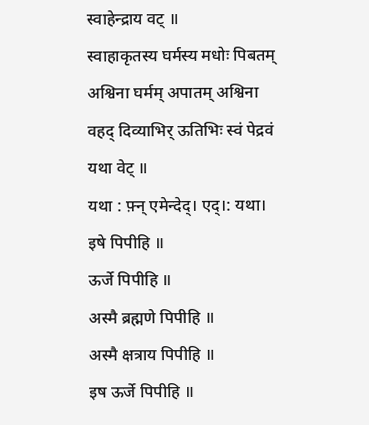स्वाहेन्द्राय वट् ॥
स्वाहाकृतस्य घर्मस्य मधोः पिबतम् अश्विना घर्मम् अपातम् अश्विना वहद् दिव्याभिर् ऊतिभिः स्वं पेद्रवं यथा वेट् ॥
यथा : फ़्न् एमेन्देद्। एद्।: यथा।
इषे पिपीहि ॥
ऊर्जे पिपीहि ॥
अस्मै ब्रह्मणे पिपीहि ॥
अस्मै क्षत्राय पिपीहि ॥
इष ऊर्जे पिपीहि ॥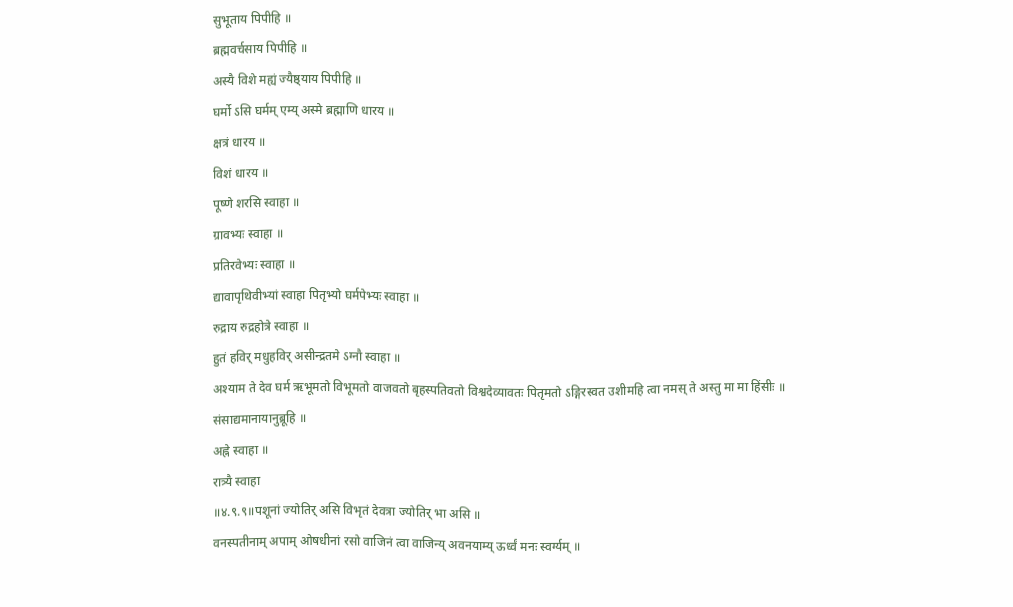सुभूताय पिपीहि ॥
ब्रह्मवर्चसाय पिपीहि ॥
अस्यै विशे मह्यं ज्यैष्ठ्याय पिपीहि ॥
घर्मो ऽसि घर्मम् एम्य् अस्मे ब्रह्माणि धारय ॥
क्षत्रं धारय ॥
विशं धारय ॥
पूष्णे शरसि स्वाहा ॥
ग्रावभ्यः स्वाहा ॥
प्रतिरवेभ्यः स्वाहा ॥
द्यावापृथिवीभ्यां स्वाहा पितृभ्यो घर्मपेभ्यः स्वाहा ॥
रुद्राय रुद्रहोत्रे स्वाहा ॥
हुतं हविर् मधुहविर् असीन्द्रतमे ऽग्नौ स्वाहा ॥
अश्याम ते देव घर्म ऋभूमतो विभूमतो वाजवतो बृहस्पतिवतो विश्वदेव्यावतः पितृमतो ऽङ्गिरस्वत उशीमहि त्वा नमस् ते अस्तु मा मा हिंसीः ॥
संसाद्यमानायानुब्रूहि ॥
अह्ने स्वाहा ॥
रात्र्यै स्वाहा
॥४.९.९॥पशूनां ज्योतिर् असि विभृतं देवत्रा ज्योतिर् भा असि ॥
वनस्पतीनाम् अपाम् ओषधीनां रसो वाजिनं त्वा वाजिन्य् अवनयाम्य् ऊर्ध्वं मनः स्वर्ग्यम् ॥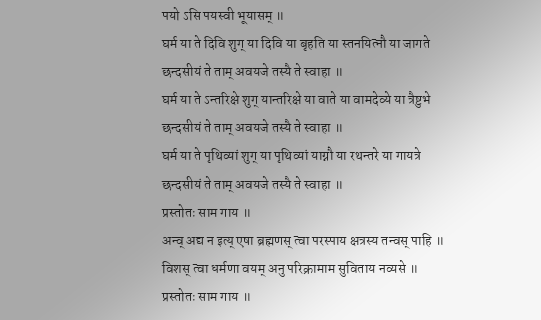पयो ऽसि पयस्वी भूयासम् ॥
घर्म या ते दिवि शुग् या दिवि या बृहति या स्तनयित्नौ या जागते छन्दसीयं ते ताम् अवयजे तस्यै ते स्वाहा ॥
घर्म या ते ऽन्तरिक्षे शुग् यान्तरिक्षे या वाते या वामदेव्ये या त्रैष्टुभे छन्दसीयं ते ताम् अवयजे तस्यै ते स्वाहा ॥
घर्म या ते पृथिव्यां शुग् या पृथिव्यां याग्नौ या रथन्तरे या गायत्रे छन्दसीयं ते ताम् अवयजे तस्यै ते स्वाहा ॥
प्रस्तोतः साम गाय ॥
अन्व् अद्य न इत्य् एषा ब्रह्मणस् त्वा परस्पाय क्षत्रस्य तन्वस् पाहि ॥
विशस् त्वा धर्मणा वयम् अनु परिक्रामाम सुविताय नव्यसे ॥
प्रस्तोतः साम गाय ॥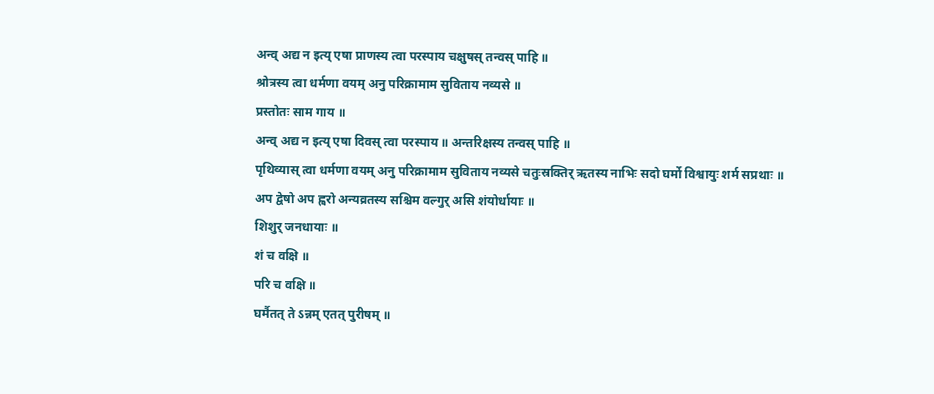अन्व् अद्य न इत्य् एषा प्राणस्य त्वा परस्पाय चक्षुषस् तन्वस् पाहि ॥
श्रोत्रस्य त्वा धर्मणा वयम् अनु परिक्रामाम सुविताय नव्यसे ॥
प्रस्तोतः साम गाय ॥
अन्व् अद्य न इत्य् एषा दिवस् त्वा परस्पाय ॥ अन्तरिक्षस्य तन्वस् पाहि ॥
पृथिव्यास् त्वा धर्मणा वयम् अनु परिक्रामाम सुविताय नव्यसे चतुःस्रक्तिर् ऋतस्य नाभिः सदो घर्मो विश्वायुः शर्म सप्रथाः ॥
अप द्वेषो अप ह्वरो अन्यव्रतस्य सश्चिम वल्गुर् असि शंयोर्धायाः ॥
शिशुर् जनधायाः ॥
शं च वक्षि ॥
परि च वक्षि ॥
घर्मैतत् ते ऽन्नम् एतत् पुरीषम् ॥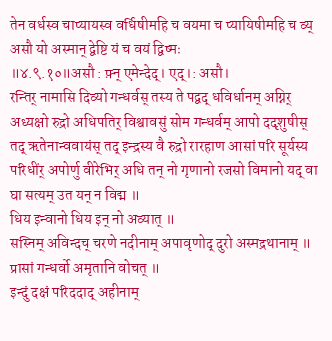तेन वर्धस्व चाप्यायस्व वर्धिषीमहि च वयमा च प्यायिषीमहि च व्य् असौ यो अस्मान् द्वेष्टि यं च वयं द्विष्मः
॥४.९.१०॥असौ : फ़्न् एमेन्देद्। एद्।: असौ।
रन्तिर् नामासि दिव्यो गन्धर्वस् तस्य ते पद्वद् धविर्धानम् अग्निर् अध्यक्षो रुद्रो अधिपतिर् विश्वावसुं सोम गन्धर्वम् आपो ददृशुषीस् तद् ऋतेनान्ववायंस् तद् इन्द्रस्य वै रुद्रो रारहाण आसां परि सूर्यस्य परिधींर् अपोर्णु वीरेभिर् अधि तन् नो गृणानो रजसो विमानो यद् वा घा सत्यम् उत यन् न विद्म ॥
धिय इन्वानो धिय इन् नो अव्यात् ॥
सस्निम् अविन्दच् चरणे नदीनाम् अपावृणोद् दुरो अस्मद्रथानाम् ॥
प्रासां गन्धर्वो अमृतानि वोचत् ॥
इन्दुं दक्षं परिददाद् अहीनाम्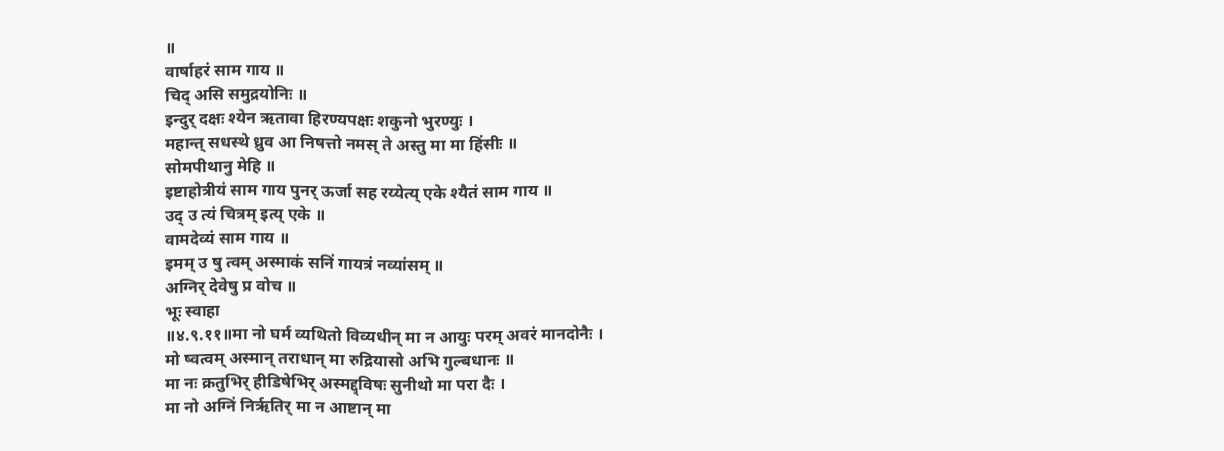॥
वार्षाहरं साम गाय ॥
चिद् असि समुद्रयोनिः ॥
इन्दुर् दक्षः श्येन ऋतावा हिरण्यपक्षः शकुनो भुरण्युः ।
महान्त् सधस्थे ध्रुव आ निषत्तो नमस् ते अस्तु मा मा हिंसीः ॥
सोमपीथानु मेहि ॥
इष्टाहोत्रीयं साम गाय पुनर् ऊर्जा सह रय्येत्य् एके श्यैतं साम गाय ॥
उद् उ त्यं चित्रम् इत्य् एके ॥
वामदेव्यं साम गाय ॥
इमम् उ षु त्वम् अस्माकं सनिं गायत्रं नव्यांसम् ॥
अग्निर् देवेषु प्र वोच ॥
भूः स्वाहा
॥४.९.११॥मा नो घर्म व्यथितो विव्यधीन् मा न आयुः परम् अवरं मानदोनैः ।
मो ष्वत्वम् अस्मान् तराधान् मा रुद्रियासो अभि गुल्बधानः ॥
मा नः क्रतुभिर् हीडिषेभिर् अस्मद्द्विषः सुनीथो मा परा दैः ।
मा नो अग्निं निरृतिर् मा न आष्टान् मा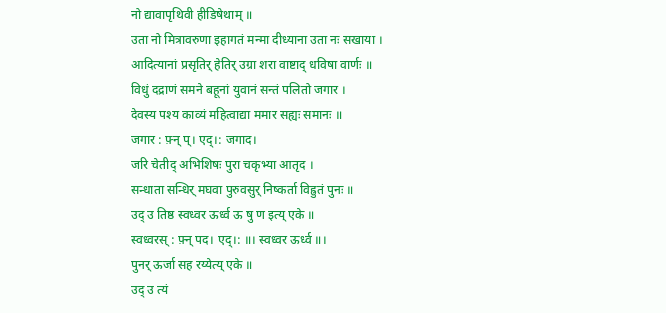नो द्यावापृथिवी हीडिषेथाम् ॥
उता नो मित्रावरुणा इहागतं मन्मा दीध्याना उता नः सखाया ।
आदित्यानां प्रसृतिर् हेतिर् उग्रा शरा वाष्टाद् धविषा वार्णः ॥
विधुं दद्राणं समने बहूनां युवानं सन्तं पलितो जगार ।
देवस्य पश्य काव्यं महित्वाद्या ममार सह्यः समानः ॥
जगार : फ़्न् प्। एद्।: जगाद।
जरि चेतीद् अभिशिषः पुरा चकृभ्या आतृद ।
सन्धाता सन्धिर् मघवा पुरुवसुर् निष्कर्ता विह्रुतं पुनः ॥
उद् उ तिष्ठ स्वध्वर ऊर्ध्व ऊ षु ण इत्य् एके ॥
स्वध्वरस् : फ़्न् पद। एद्।: ॥। स्वध्वर ऊर्ध्व ॥।
पुनर् ऊर्जा सह रय्येत्य् एके ॥
उद् उ त्यं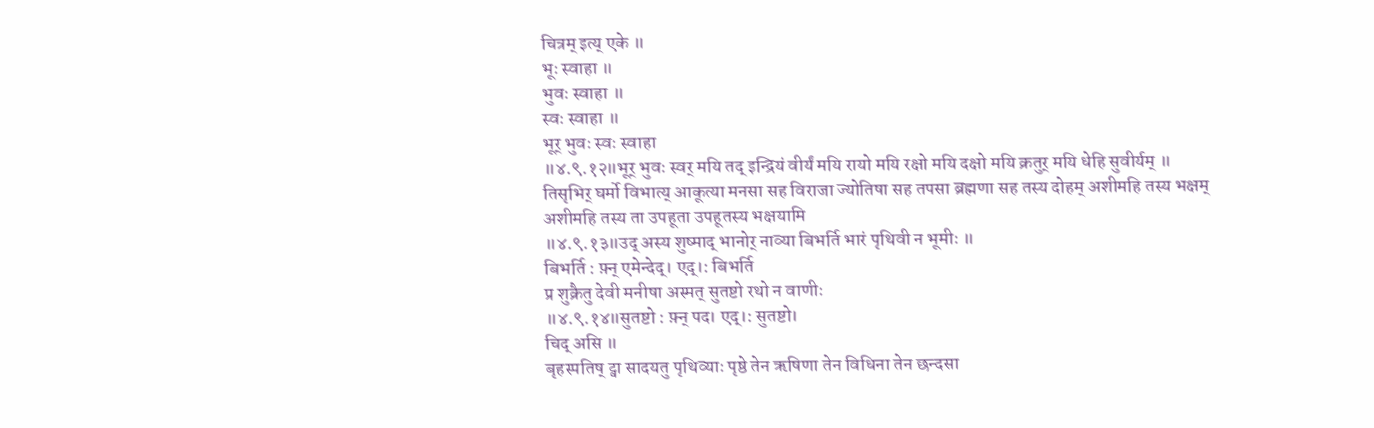चित्रम् इत्य् एके ॥
भूः स्वाहा ॥
भुवः स्वाहा ॥
स्वः स्वाहा ॥
भूर् भुवः स्वः स्वाहा
॥४.९.१२॥भूर् भुवः स्वर् मयि तद् इन्द्रियं वीर्यं मयि रायो मयि रक्षो मयि दक्षो मयि क्रतुर् मयि धेहि सुवीर्यम् ॥
तिसृभिर् घर्मो विभात्य् आकूत्या मनसा सह विराजा ज्योतिषा सह तपसा ब्रह्मणा सह तस्य दोहम् अशीमहि तस्य भक्षम् अशीमहि तस्य ता उपहूता उपहूतस्य भक्षयामि
॥४.९.१३॥उद् अस्य शुष्माद् भानोर् नाव्या बिभर्ति भारं पृथिवी न भूमीः ॥
बिभर्ति : फ़्न् एमेन्देद्। एद्।: बिभर्ति
प्र शुक्रैतु देवी मनीषा अस्मत् सुतष्टो रथो न वाणीः
॥४.९.१४॥सुतष्टो : फ़्न् पद। एद्।: सुतष्टो।
चिद् असि ॥
बृहस्पतिष् ट्वा सादयतु पृथिव्याः पृष्ठे तेन ऋषिणा तेन विधिना तेन छन्दसा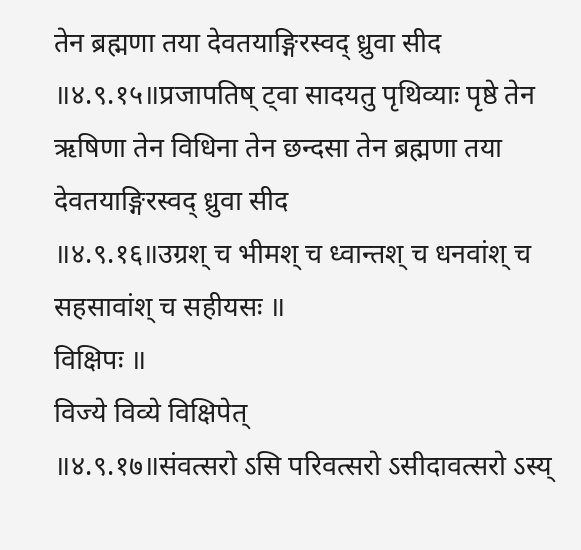तेन ब्रह्मणा तया देवतयाङ्गिरस्वद् ध्रुवा सीद
॥४.९.१५॥प्रजापतिष् ट्वा सादयतु पृथिव्याः पृष्ठे तेन ऋषिणा तेन विधिना तेन छन्दसा तेन ब्रह्मणा तया देवतयाङ्गिरस्वद् ध्रुवा सीद
॥४.९.१६॥उग्रश् च भीमश् च ध्वान्तश् च धनवांश् च सहसावांश् च सहीयसः ॥
विक्षिपः ॥
विज्ये विव्ये विक्षिपेत्
॥४.९.१७॥संवत्सरो ऽसि परिवत्सरो ऽसीदावत्सरो ऽस्य्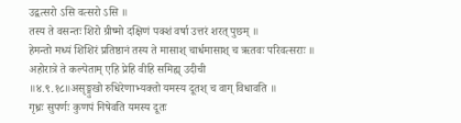उद्वत्सरो ऽसि वत्सरो ऽसि ॥
तस्य ते वसन्तः शिरो ग्रीष्मो दक्षिणं पक्शं वर्षा उत्तरं शरत् पुछम् ॥
हेमन्तो मध्यं शिशिरं प्रतिष्ठानं तस्य ते मासाश् चार्धमासाश् च ऋतवः परिवत्सराः ॥
अहोरात्रे ते कल्पेताम् एहि प्रेहि वीहि समिह्य् उदीची
॥४.९.१८॥असृङ्मुखो रुधिरेणाभ्यक्तो यमस्य दूतश् च वाग् विधावति ॥
गृध्रः सुपर्णः कुणपं निषेवति यमस्य दूतः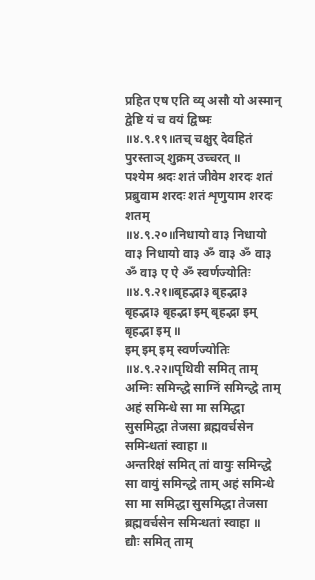प्रहित एष एति व्य् असौ यो अस्मान् द्वेष्टि यं च वयं द्विष्मः
॥४.९.१९॥तच् चक्षुर् देवहितं पुरस्ताञ् शुक्रम् उच्चरत् ॥
पश्येम श्रदः शतं जीवेम शरदः शतं प्रब्रुवाम शरदः शतं शृणुयाम शरदः शतम्
॥४.९.२०॥निधायो वा३ निधायो वा३ निधायो वा३ ॐ वा३ ॐ वा३ ॐ वा३ ए ऐ ॐ स्वर्णज्योतिः
॥४.९.२१॥बृहद्भा३ बृहद्भा३ बृहद्भा३ बृहद्भा इम् बृहद्भा इम् बृहद्भा इम् ॥
इम् इम् इम् स्वर्णज्योतिः
॥४.९.२२॥पृथिवी समित् ताम् अग्निः समिन्द्धे साग्निं समिन्द्धे ताम् अहं समिन्धे सा मा समिद्धा सुसमिद्धा तेजसा ब्रह्मवर्चसेन समिन्धतां स्वाहा ॥
अन्तरिक्षं समित् तां वायुः समिन्द्धे सा वायुं समिन्द्धे ताम् अहं समिन्धे सा मा समिद्धा सुसमिद्धा तेजसा ब्रह्मवर्चसेन समिन्धतां स्वाहा ॥
द्यौः समित् ताम्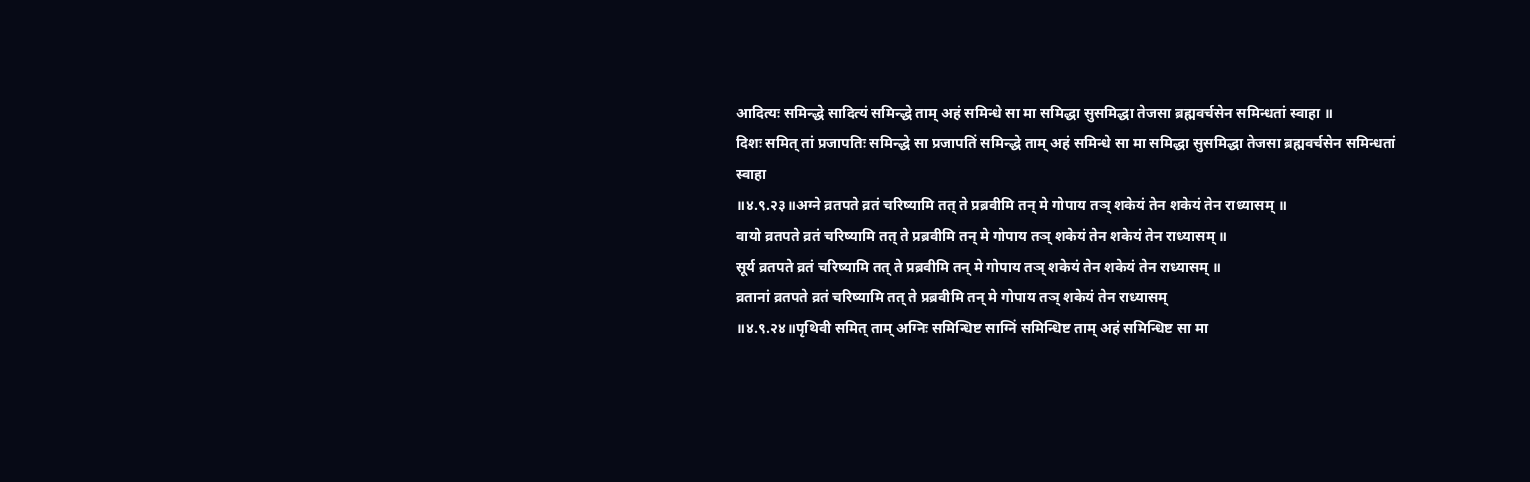आदित्यः समिन्द्धे सादित्यं समिन्द्धे ताम् अहं समिन्धे सा मा समिद्धा सुसमिद्धा तेजसा ब्रह्मवर्चसेन समिन्धतां स्वाहा ॥
दिशः समित् तां प्रजापतिः समिन्द्धे सा प्रजापतिं समिन्द्धे ताम् अहं समिन्धे सा मा समिद्धा सुसमिद्धा तेजसा ब्रह्मवर्चसेन समिन्धतां स्वाहा
॥४.९.२३॥अग्ने व्रतपते व्रतं चरिष्यामि तत् ते प्रब्रवीमि तन् मे गोपाय तञ् शकेयं तेन शकेयं तेन राध्यासम् ॥
वायो व्रतपते व्रतं चरिष्यामि तत् ते प्रब्रवीमि तन् मे गोपाय तञ् शकेयं तेन शकेयं तेन राध्यासम् ॥
सूर्य व्रतपते व्रतं चरिष्यामि तत् ते प्रब्रवीमि तन् मे गोपाय तञ् शकेयं तेन शकेयं तेन राध्यासम् ॥
व्रतानां व्रतपते व्रतं चरिष्यामि तत् ते प्रब्रवीमि तन् मे गोपाय तञ् शकेयं तेन राध्यासम्
॥४.९.२४॥पृथिवी समित् ताम् अग्निः समिन्धिष्ट साग्निं समिन्धिष्ट ताम् अहं समिन्धिष्ट सा मा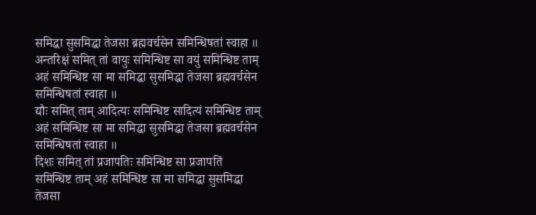समिद्धा सुसमिद्धा तेजसा ब्रह्मवर्चसेन समिन्धिषतां स्वाहा ॥
अन्तरिक्षं समित् तां वायुः समिन्धिष्ट सा वयुं समिन्धिष्ट ताम् अहं समिन्धिष्ट सा मा समिद्धा सुसमिद्धा तेजसा ब्रह्मवर्चसेन समिन्धिषतां स्वाहा ॥
द्यौः समित् ताम् आदित्यः समिन्धिष्ट सादित्यं समिन्धिष्ट ताम् अहं समिन्धिष्ट सा मा समिद्धा सुसमिद्धा तेजसा ब्रह्मवर्चसेन समिन्धिषतां स्वाहा ॥
दिशः समित् तां प्रजापतिः समिन्धिष्ट सा प्रजापतिं समिन्धिष्ट ताम् अहं समिन्धिष्ट सा मा समिद्धा सुसमिद्धा तेजसा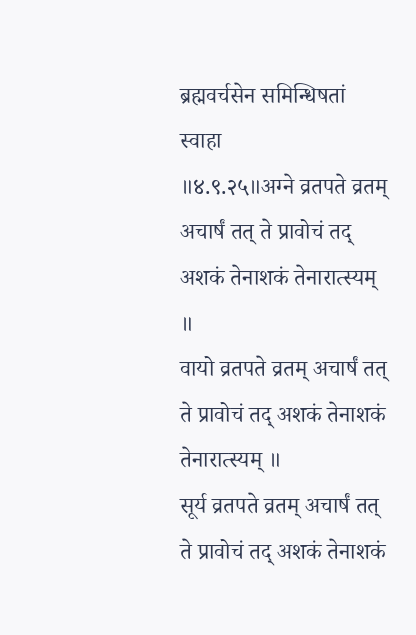ब्रह्मवर्चसेन समिन्धिषतां स्वाहा
॥४.९.२५॥अग्ने व्रतपते व्रतम् अचार्षं तत् ते प्रावोचं तद् अशकं तेनाशकं तेनारात्स्यम् ॥
वायो व्रतपते व्रतम् अचार्षं तत् ते प्रावोचं तद् अशकं तेनाशकं तेनारात्स्यम् ॥
सूर्य व्रतपते व्रतम् अचार्षं तत् ते प्रावोचं तद् अशकं तेनाशकं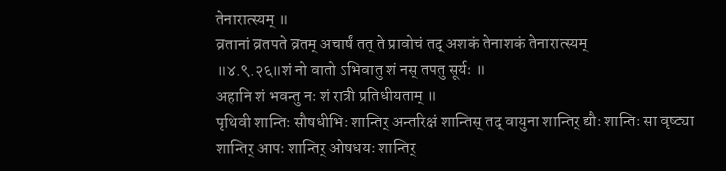तेनारात्स्यम् ॥
व्रतानां व्रतपते व्रतम् अचार्षं तत् ते प्रावोचं तद् अशकं तेनाशकं तेनारात्स्यम्
॥४.९.२६॥शं नो वातो ऽभिवातु शं नस् तपतु सूर्यः ॥
अहानि शं भवन्तु नः शं रात्री प्रतिधीयताम् ॥
पृथिवी शान्तिः सौषधीभिः शान्तिर् अन्तरिक्षं शान्तिस् तद् वायुना शान्तिर् द्यौः शान्तिः सा वृष्ट्या शान्तिर् आपः शान्तिर् ओषधयः शान्तिर्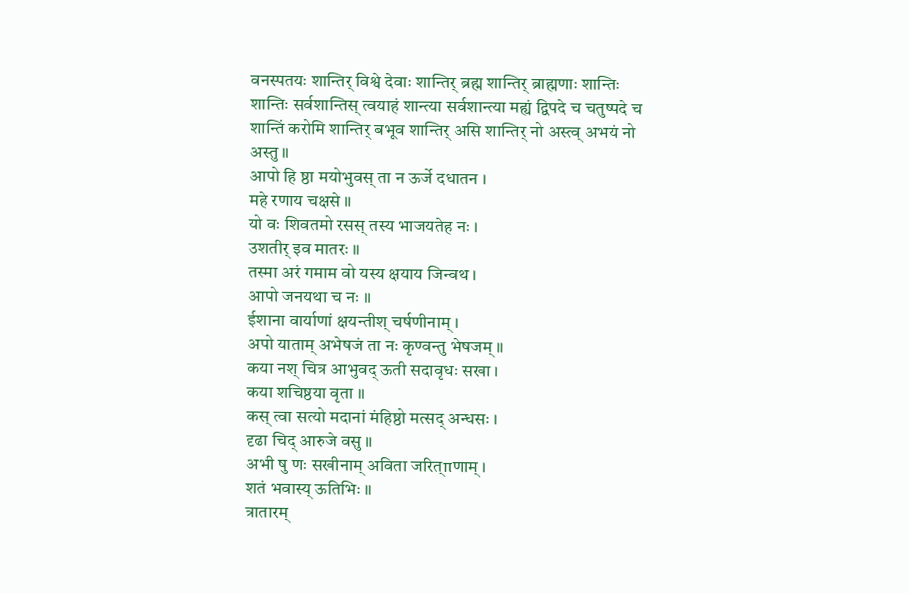वनस्पतयः शान्तिर् विश्वे देवाः शान्तिर् ब्रह्म शान्तिर् ब्राह्मणाः शान्तिः शान्तिः सर्वशान्तिस् त्वयाहं शान्त्या सर्वशान्त्या मह्यं द्विपदे च चतुष्पदे च शान्तिं करोमि शान्तिर् बभूव शान्तिर् असि शान्तिर् नो अस्त्व् अभयं नो अस्तु ॥
आपो हि ष्ठा मयोभुवस् ता न ऊर्जे दधातन ।
महे रणाय चक्षसे ॥
यो वः शिवतमो रसस् तस्य भाजयतेह नः ।
उशतीर् इव मातरः ॥
तस्मा अरं गमाम वो यस्य क्षयाय जिन्वथ ।
आपो जनयथा च नः ॥
ईशाना वार्याणां क्षयन्तीश् चर्षणीनाम् ।
अपो याताम् अभेषजं ता नः कृण्वन्तु भेषजम् ॥
कया नश् चित्र आभुवद् ऊती सदावृधः सखा ।
कया शचिष्ठया वृता ॥
कस् त्वा सत्यो मदानां मंहिष्ठो मत्सद् अन्धसः ।
दृढा चिद् आरुजे वसु ॥
अभी षु णः सखीनाम् अविता जरित्πणाम् ।
शतं भवास्य् ऊतिभिः ॥
त्रातारम्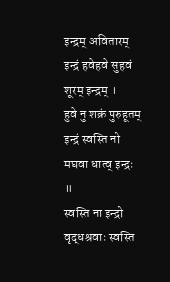इन्द्रम् अवितारम् इन्द्रं हवेहवे सुहवं शूरम् इन्द्रम् ।
हुवे नु शक्रं पुरुहूतम् इन्द्रं स्वस्ति नो मघवा धात्व् इन्द्रः ॥
स्वस्ति ना इन्द्रो वृद्धश्रवाः स्वस्ति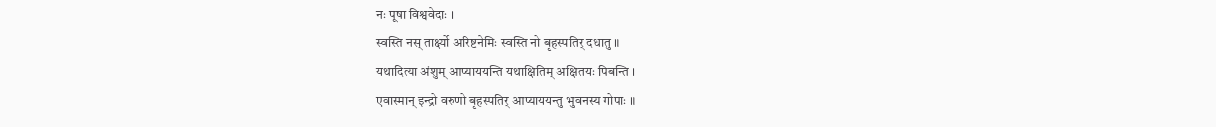नः पूषा विश्ववेदाः ।
स्वस्ति नस् तार्क्ष्यो अरिष्टनेमिः स्वस्ति नो बृहस्पतिर् दधातु ॥
यथादित्या अंशुम् आप्याययन्ति यथाक्षितिम् अक्षितयः पिबन्ति ।
एवास्मान् इन्द्रो वरुणो बृहस्पतिर् आप्याययन्तु भुवनस्य गोपाः ॥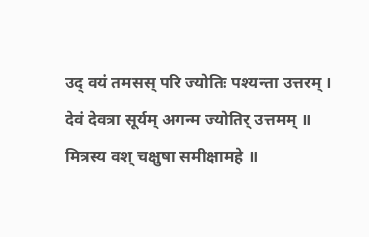उद् वयं तमसस् परि ज्योतिः पश्यन्ता उत्तरम् ।
देवं देवत्रा सूर्यम् अगन्म ज्योतिर् उत्तमम् ॥
मित्रस्य वश् चक्षुषा समीक्षामहे ॥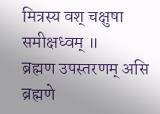मित्रस्य वश् चक्षुषा समीक्षध्वम् ॥
ब्रह्मण उपस्तरणम् असि ब्रह्मणे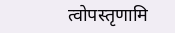त्वोपस्तृणामि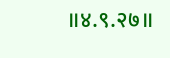॥४.९.२७॥